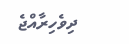ދިވެހިރާއްޖެ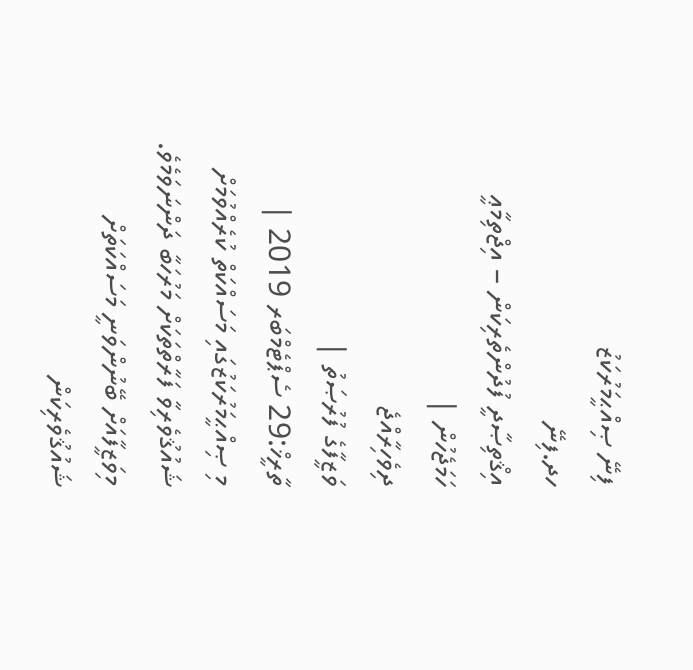ފިނޭ ޞިއްޙީމަރުކަޒު
ހދ.ފިނޭ
އިޤްތިޞާދީ ފުދުންތެރިކަން – އިޖްތިމާޢީ ހަމަޖެހުން |
ދިވެހިރާއްޖެ
ވަޒީފާގެ ފުރުޞަތު |
ތާރީޚް:29 ސެޕްޓެމްބަރ 2019 |
މި ޞިއްޙީމަރުކަޒުގައި މަސައްކަތް ކުރެއްވުމަށް ޝައުޤުވެރިވާ ފަރާތްތަކަށް މަރުހަބާ ދަންނަވަމެވެ. މިވަޒީފާއަށް ބޭނުންވަނީ މަސައްކަތަށް ޝައުޤުވެރިކަން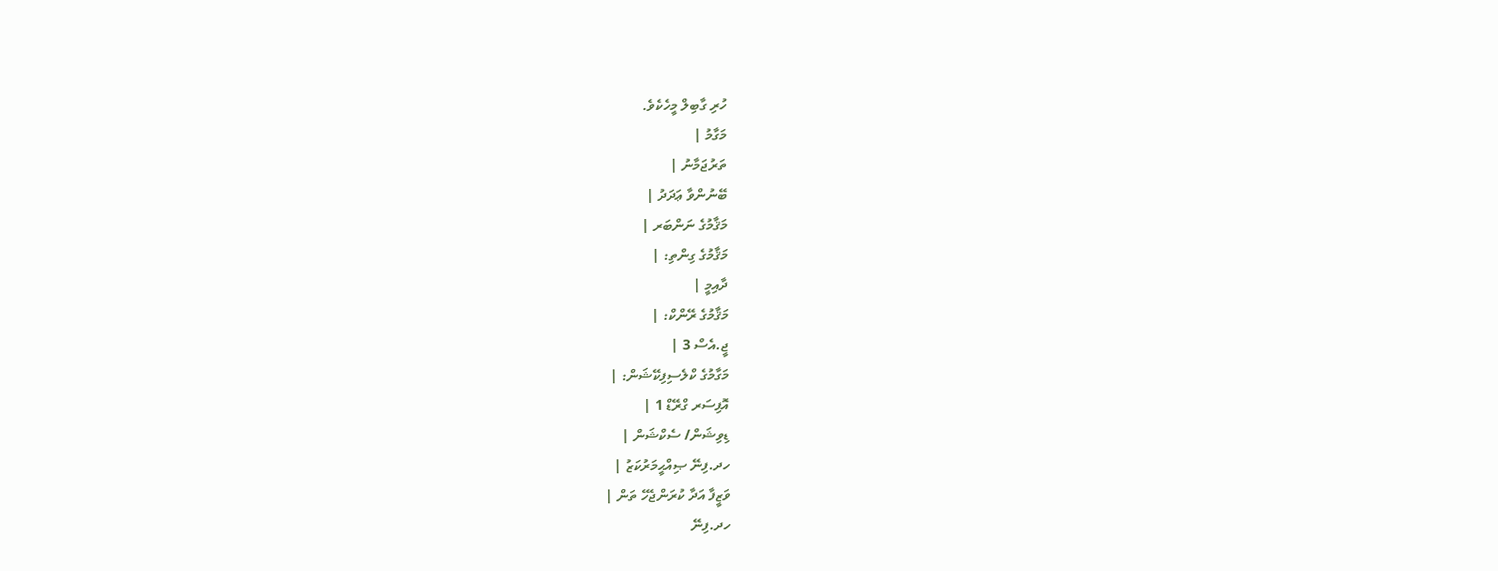ހުރި ގާބިލް މީހެކެވެ.
މަގާމު |
ތަރުޖަމާނު |
ބޭނުންވާ ޢަދަދު |
މަޤާމުގެ ނަންބަރ |
މަޤާމުގެ ގިންތި: |
ދާއިމީ |
މަޤާމުގެ ރޭންކް: |
ޖީ.އެސް 3 |
މަގާމުގެ ކްލެސިފިކޭޝަން: |
އޮފިސަރ ގްރޭޑް 1 |
ޑިވިޝަން/ ސެކްޝަން |
ހދ.ފިނޭ ޞިއްޙީމަރުކަޒު |
ވަޒީފާ އަދާ ކުރަންޖެހޭ ތަން |
ހދ.ފިނޭ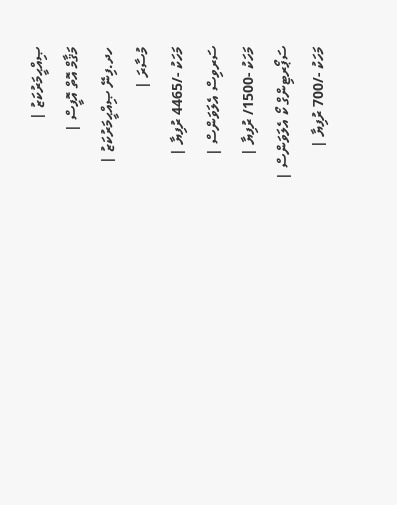ޞިއްޙީމަރުކަޒު |
މަޤާމް އޮތް އޮފީސް |
ހދ.ފިނޭ ޞިއްޙީމަރުކަޒު |
މުސާރަ |
މަހަކު -/4465 ރުފިޔާ |
ސަރވިސް އެލަވަންސް |
މަހަކު -1500/ ރުފިޔާ |
ސަޕޯރޓިންގް ކޯ އެލަވަންސް |
މަހަކު -/700 ރުފިޔާ |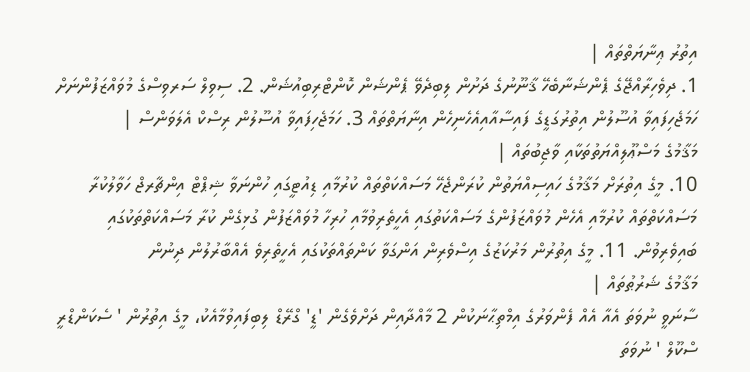އިތުރު ޢިނާޔަތްތައް |
1. ދިވެހިރާއްޖޭގެ ޕެންޝަނާބެހޭ ޤާނޫނުގެ ދަށުން ލިބިދެވޭ ޕެންޝަން ކޮންޓްރިބިއުޝަން. 2. ސިވިލް ސަރވިސްގެ މުވައްޒަފުންނަށް ހަމަޖެހިފައިވާ އުސޫލުން އިތުރުގަޑީގެ ފައިސާއާއިއެހެނިހެން އިނާޔަތްތައް 3. ހަމަޖެހިފައިވާ އުސޫލުން ރިސްކް އެލަވަންސް |
މަޤާމުގެ މަސްޢޫލިއްޔަތުތަކާއި ވާޖިބުތައް |
10. މީގެ އިތުރަށް މަޤާމުގެ ހައިސިއްޔަތުން ކުރަންޖެހޭ މަސައްކަތްތައް ކުރުމާއި ޑިއުޓީގައި ހުންނަވާ ޝިޕްޓް އިންޗާރޖް ހަވާލުކުރާ މަސައްކަތްތައް ކުރުމާއި އެހެން މުވައްޒަފުންގެ މަސައްކަތުގައި އެހީތެރިވުމާއި ހުރިހާ މުވައްޒަފުން ގުޅިގެން ކުރާ މަސައްކަތްތަކުގައި ބައިވެރިވުން. 11. މީގެ އިތުރުން މަރުކަޒުގެ އިސްވެރިން އަންގަވާ ކަންތައްތަކުގައި އެހީތެރިވެ އެއްބާރުލުން ދިނުން
މަޤާމުގެ ޝަރުޠުތައް |
ސާނަވީ ނުވަތަ އެއާ އެއް ފެންވަރުގެ އިމްތިޙާނަކުން 2 މާއްދާއިން ދަށްވެގެން 'ޑީ' ގްރޭޑް ލިބިފައިވުމާއެކު، މީގެ އިތުރުން ' ސެކަންޑްރީ ސްކޫލް ' ނުވަތަ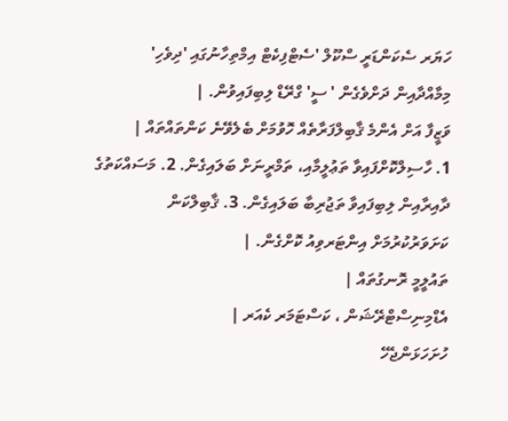ހަޔަރ ސެކަންޑަރީ ސްކޫލް 'ސެޓްފިކެޓް އިމްތިހާނުގައި 'ދިވެހި' މިމާއްދާއިން ދަށްވެގެން ' ސީ' ގްރޭޑް ލިބިފައިވުން. |
ވަޒީފާ އަށް އެންމެ ޤާބިލްފަރާތެއް ހޮވުމަށް ބެލެވޭނެ ކަންތައްތައް |
1. ހާސިލްކޮށްފައިވާ ތަޢުލީމާއި، ތަމްރީނަށް ބަލައިގެން. 2. މަސައްކަތުގެ ދާއިރާއިން ލިބިފައިވާ ތަޖުރިބާ ބަލައިގެން. 3. ޤާބިލްކަން ކަށަވަރުކުރުމަށް އިންޓަރވިއު ކޮށްގެން. |
ތައުލީމީ ރޮނގުތައް |
އެޑްމިނިސްޓްރޭޝަން ، ކަސްޓަމަރ ކެއަރ |
ހުށަހަޅަންޖެހޭ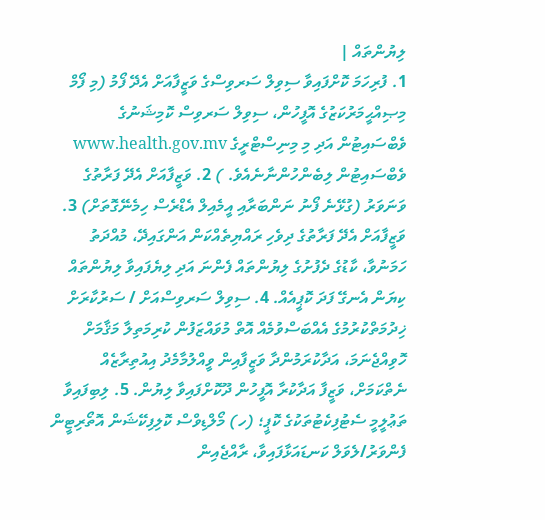ލިޔުންތައް |
1. ފުރިހަމަ ކޮށްފައިވާ ސިވިލް ސަރވިސްގެ ވަޒީފާއަށް އެދޭ ފޯމު (މި ފޯމް މިޞިއްޙީމަރުކަޒުގެ އޮފީހުން، ސިވިލް ސަރވިސް ކޮމިޝަނުގެ ވެބްސައިޓުން އަދި މި މިނިސްޓްރީގެ www.health.gov.mv ވެބްސައިޓުން ލިބެންހުންނާނެއެވެ. ) 2. ވަޒީފާއަށް އެދޭ ފަރާތުގެ ވަނަވަރު (ގުޅޭނެ ފޯނު ނަންބަރާއި އީމެއިލް އެޑްރެސް ހިމެނޭގޮތަށް) 3. ވަޒީފާއަށް އެދޭ ފަރާތުގެ ދިވެހި ރައްޔިތެއްކަން އަންގައިދޭ، މުއްދަތު ހަމަނުވާ، ކާޑުގެ ދެފުށުގެ ލިޔުންތައް ފެންނަ އަދި ލިޔެފައިވާ ލިޔުންތައް ކިޔަން އެނގޭ ފަދަ ކޮޕީއެއް. 4. ސިވިލް ސަރވިސްއަށް / ސަރުކާރަށް ޚިދުމަތްކުރުމުގެ އެއްބަސްވުމެއް އޮތް މުވައްޒަފުން ކުރިމަތިލާ މަޤާމަށް ހޮވިއްޖެނަމަ، އަދާކުރަމުންދާ ވަޒީފާއިން ވީއްލުމާމެދު އިއުތިރާޒެއް ނެތްކަމަށް، ވަޒީފާ އަދާކުރާ އޮފީހުން ދޫކޮށްފައިވާ ލިޔުން. 5. ލިބިފައިވާ ތަޢުލީމީ ސެޓުފިކެޓުތަކުގެ ކޮޕީ؛ (ހ) މޯލްޑިވްސް ކޮލިފިކޭޝަން އޮތޯރިޓީން ފެންވަރު/ލެވަލް ކަނޑައަޅާފައިވާ، ރާއްޖެއިން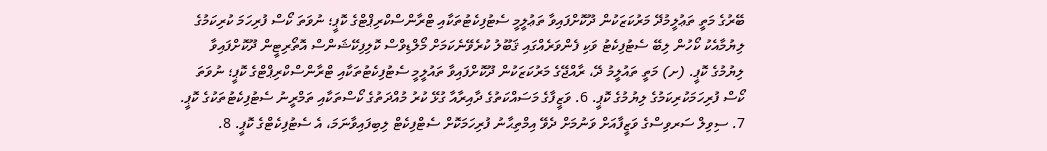ބޭރުގެ މަތީ ތަޢުލީމުދޭ މަރުކަޒަކުން ދޫކޮށްފައިވާ ތަޢުލީމީ ސެޓުފިކެޓުތަކާއި ޓްރާންސްކްރިޕްޓްގެ ކޮޕީ؛ ނުވަތަ ކޯސް ފުރިހަމަ ކުރިކަމުގެ ލިޔުމާއެކު ކޯހުން ލިބޭ ސެޓުފިކެޓު ވަކި ފެންވަރެއްގައި ޤަބޫލު ކުރެވޭނެކަމަށް މޯލްޑިވްސް ކޮލިފިކޭޝަންސް އޮތޯރިޓީން ދޫކޮށްފައިވާ ލިޔުމުގެ ކޮޕީ. (ށ) މަތީ ތައުލީމު ދޭ، ރާއްޖޭގެ މަރުކަޒަކުން ދޫކޮށްފައިވާ ތައުލީމީ ސެޓުފިކެޓުތަކާއި ޓްރާންސްކްރިޕްޓްގެ ކޮޕީ؛ ނުވަތަ ކޯސް ފުރިހަމަކުރިކަމުގެ ލިޔުމުގެ ކޮޕީ. 6. ވަޒީފާގެ މަސައްކަތުގެ ދާއިރާއާ ގުޅޭ ކުރު މުއްދަތުގެ ކޯސްތަކާއި ތަމްރީނު ސެޓުފިކެޓުތަކުގެ ކޮޕީ. 7. ސިވިލް ސަރވިސްގެ ވަޒީފާއަށް ވަނުމަށް ދެވޭ އިމްތިޙާނު ފުރިހަމަކޮށް ސެޓްފިކެޓް ލިބިފައިވާނަމަ، އެ ސެޓުފިކެޓްގެ ކޮޕީ. 8.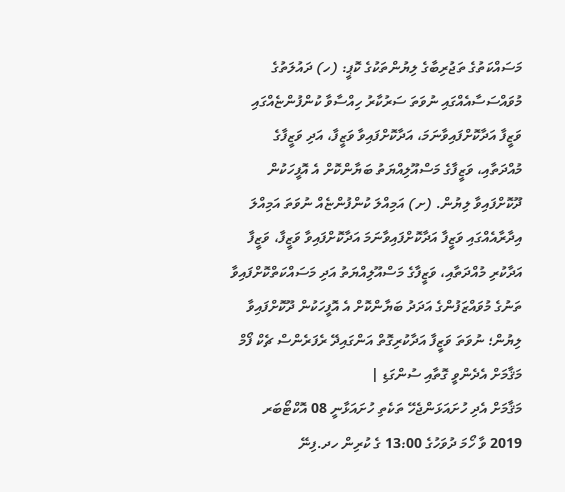މަސައްކަތުގެ ތަޖުރިބާގެ ލިޔުންތަކުގެ ކޮޕީ: (ހ) ދައުލަތުގެ މުވައްސަސާއެއްގައި ނުވަތަ ސަރުކާރު ހިއްސާވާ ކުންފުންޏެއްގައި ވަޒީފާ އަދާކޮށްފައިވާނަމަ، އަދާކޮށްފައިވާ ވަޒީފާ، އަދި ވަޒީފާގެ މުއްދަތާއި، ވަޒީފާގެ މަސްއޫލިއްޔަތު ބަޔާންކޮށް އެ އޮފީހަކުން ދޫކޮށްފައިވާ ލިޔުން. (ށ) އަމިއްލަ ކުންފުންޏެއް ނުވަތަ އަމިއްލަ އިދާރާއެއްގައި ވަޒީފާ އަދާކޮށްފައިވާނަމަ އަދާކޮށްފައިވާ ވަޒީފާ، ވަޒީފާ އަދާކުރި މުއްދަތާއި، ވަޒީފާގެ މަސްއޫލިއްޔަތު އަދި މަސައްކަތްކޮށްފައިވާ ތަނުގެ މުވައްޒަފުންގެ އަދަދު ބަޔާންކޮށް އެ އޮފީހަކުން ދޫކޮށްފައިވާ ލިޔުން؛ ނުވަތަ ވަޒީފާ އަދާކުރިގޮތް އަންގައިދޭ ރެފަރެންސް ޗެކް ފޯމް
މަޤާމަށް އެދެންވީ ގޮތާއި ސުންގަޑި |
މަޤާމަށް އެދި ހުށައަޅަންޖެހޭ ތަކެތި ހުށައަޅާނީ 08 އޮކްޓޯބަރ 2019 ވާ ހޯމަ ދުވަހުގެ 13:00 ގެ ކުރިން ހދ.ފިނޭ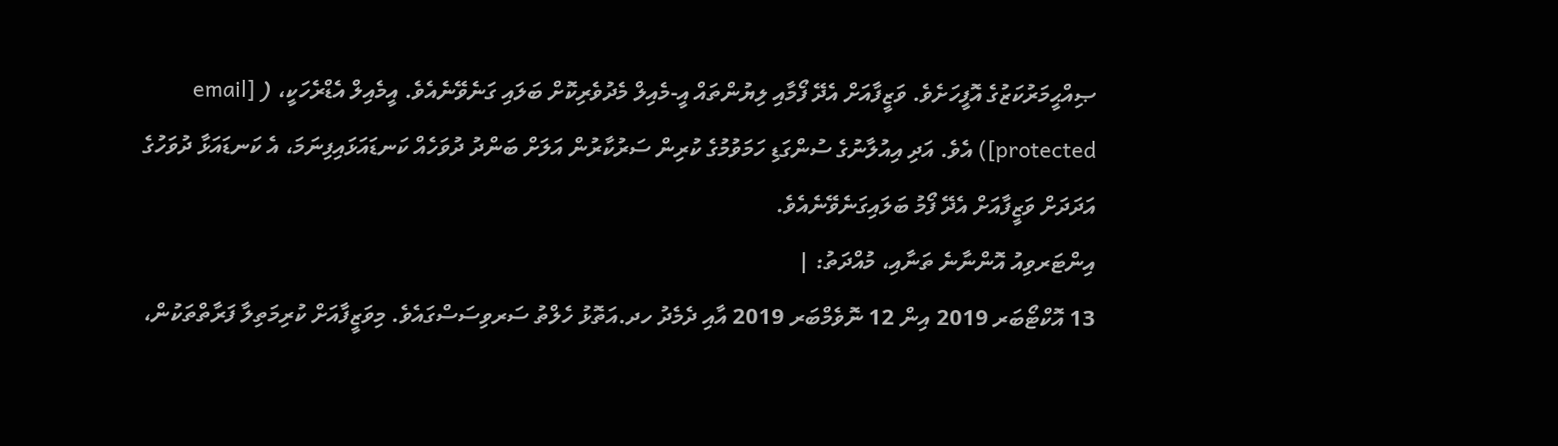ޞިއްޙީމަރުކަޒުގެ އޮފީހަށެވެ. ވަޒީފާއަށް އެދޭ ފޯމާއި ލިޔުންތައް އީ-މެއިލް މެދުވެރިކޮށް ބަލައި ގަނެވޭނެއެވެ. އީމެއިލް އެޑްރެހަކީ، ( [email protected]) އެވެ. އަދި އިއުލާނުގެ ސުންގަޑި ހަމަވުމުގެ ކުރިން ސަރުކާރުން އަލަށް ބަންދު ދުވަހެއް ކަނޑައަޅައިފިނަމަ، އެ ކަނޑައަޅާ ދުވަހުގެ އަދަދަށް ވަޒީފާއަށް އެދޭ ފޯމު ބަލައިގަނެވޭނެއެވެ.
އިންޓަރވިއު އޮންނާނެ ތަނާއި، މުއްދަތު: |
13 އޮކްޓޯބަރ 2019 އިން 12 ނޮވެމްބަރ 2019 އާއި ދެމެދު ހދ.އަތޮޅު ހެލްތު ސަރވިސަސްގައެވެ. މިވަޒީފާއަށް ކުރިމަތިލާ ފަރާތްތަކުން،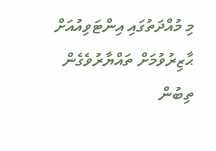މި މުއްދަތުގައި އިންޓަވިއުއަށް ޙާޒިރުވުމަށް ތައްޔާރުވެގެން ތިބުން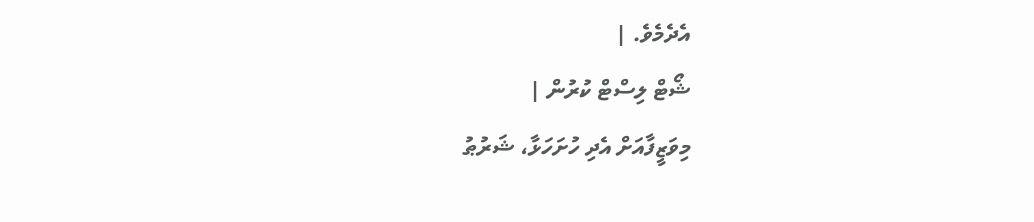އެދެމެވެ. |
ޝޯޓް ލިސްޓް ކުރުން |
މިވަޒީފާއަށް އެދި ހުށަހަޅާ، ޝަރުޠު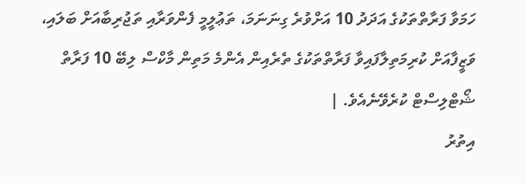ހަމަވާ ފަރާތްތަކުގެ އަދަދު 10 އަށްވުރެ ގިނަނަމަ، ތަޢުލީމީ ފެންވަރާއި ތަޖުރިބާއަށް ބަލައި، ވަޒީފާއަށް ކުރިމަތިލާފައިވާ ފަރާތްތަކުގެ ތެރެއިން އެންމެ މަތިން މާކްސް ލިބޭ 10 ފަރާތް ޝޯޓްލިސްޓް ކުރެވޭނެއެވެ. |
އިތުރު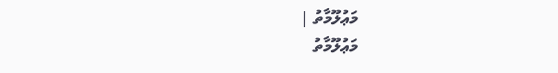މަޢުލޫމާތު |
މަޢުލޫމާތު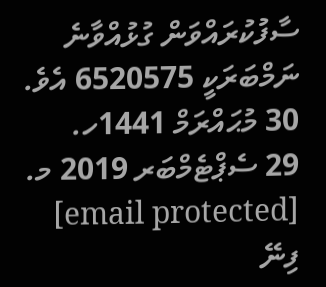ސާފުކުރައްވަން ގުޅުއްވާނެ ނަމްބަރަކީ 6520575 އެވެ.
30 މުޙައްރަމް 1441ހ.
29 ސެޕްޓެމްބަރ 2019 މ.
[email protected] ފިނޭ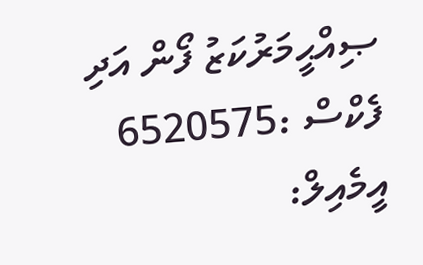ޞިއްޙީމަރުކަޒު ފޯން އަދި ފެކްސް :6520575 އީމެއިލް: